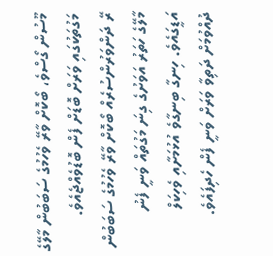މޫސުން ގޯސްވެ، ބޯކޮށް ވާރޭ ވެހުމުގެ ސަބަބުން މާލޭގެ މަގުތަކުގައި ވަރަށް ބޮޑަށް ފެން ބޮޑުވެއްޖެއެވެ.
ރޭ ދަންވަރުންސުރެއް ބޯކޮށް ވާރޭ ވެހުމުގެ ސަބަބުން މާލޭގެ ހަތަރު އަވަށުގެ ގިނަ މަގުތައް ވަނީ ފެނު އަޑީގައެވެ. ހިނގާ ބިނގާވެ އުޅުމަށާއި ވެހިކަލް ދުއްވުމަށް ދަތިވާ ވަރަށް ވަނީ ފެން ހެދިފައެވެ.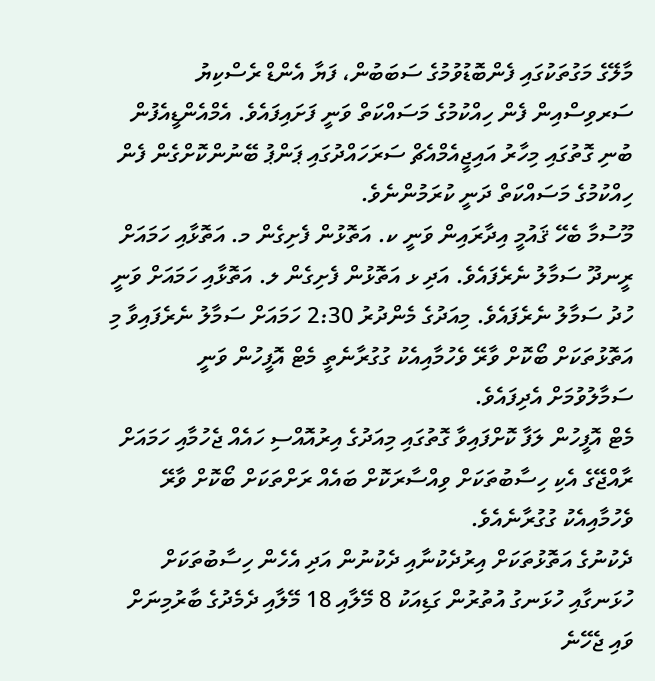މާލޭގެ މަގުތަކުގައި ފެންބޮޑުވުމުގެ ސަބަބުން، ފަޔާ އެންޑް ރެސްކިޔު ސަރވިސްއިން ފެން ހިއްކުމުގެ މަސައްކަތް ވަނީ ފަށައިފައެވެ. އެމްއެންޑީއެފުން ބުނި ގޮތުގައި މިހާރު އައިޖީއެމްއެޗް ސަރަހައްދުގައި ޕަންޕު ބޭނުންކޮށްގެން ފެން ހިއްކުމުގެ މަސައްކަތް ދަނީ ކުރަމުންނެވެ.
މޫސުމާ ބެހޭ ޤައުމީ އިދާރައިން ވަނީ ކ. އަތޮޅުން ފެށިގެން މ. އަތޮޅާއި ހަމައަށް ރީނދޫ ސަމާލު ނެރެފައެވެ. އަދި ޅ އަތޮޅުން ފެށިގެން ލ. އަތޮޅާއި ހަމައަށް ވަނީ ހުދު ސަމާލު ނެރެފައެވެ. މިއަދުގެ މެންދުރު 2:30 ހަމައަށް ސަމާލު ނެރެފައިވާ މި އަތޮޅުތަކަށް ބޯކޮށް ވާރޭ ވެހުމާއިއެކު ގުގުރާނެތީ މެޓް އޮފީހުން ވަނީ ސަމާލުވުމަށް އެދިފައެވެ.
މެޓް އޮފީހުން ލަފާ ކޮށްފައިވާ ގޮތުގައި މިއަދުގެ އިރުއޮއްސި ހައެއް ޖެހުމާއި ހަމައަށް ރާއްޖޭގެ އެކި ހިސާބުތަކަށް ވިއްސާރަކޮށް ބައެއް ރަށްތަކަށް ބޯކޮށް ވާރޭ ވެހުމާއިއެކު ގުގުރާނެއެވެ.
ދެކުނުގެ އަތޮޅުތަކަށް އިރުދެކުނާއި ދެކުނުން އަދި އެހެން ހިސާބުތަކަށް ހުޅަނގާއި ހުޅަނގު އުތުރުން ގަޑިއަކު 8 މޭލާއި 18 މޭލާއި ދެމެދުގެ ބާރުމިނަށް ވައި ޖެހޭނެ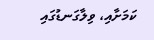ކަމަށާއި، ވިލާގަނޑުގައި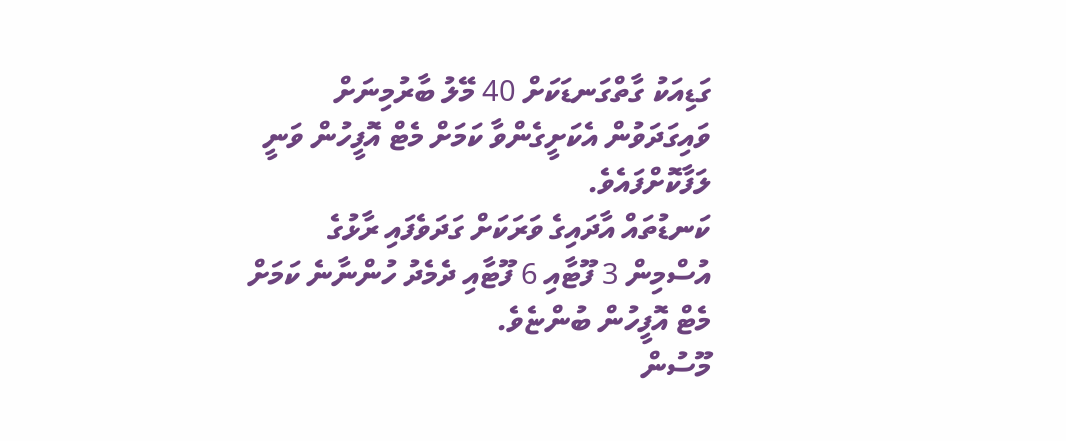ގަޑިއަކު ގާތްގަނޑަކަށް 40 މޭލު ބާރުމިނަށް ވައިގަދަވުން އެކަށީގެންވާ ކަމަށް މެޓް އޮފީހުން ވަނީ ލަފާކޮށްފައެވެ.
ކަނޑުތައް އާދައިގެ ވަރަކަށް ގަދަވެފައި ރާޅުގެ އުސްމިން 3 ފޫޓާއި 6 ފޫޓާއި ދެމެދު ހުންނާނެ ކަމަށް މެޓް އޮފީހުން ބުންޏެވެ.
މޫސުން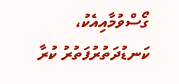ގޯސްވުމާއިއެކު، ކަނޑުދަތުރުފަތުރު ކުރާ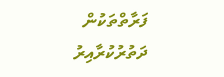ފަރާތްތަކުން ދަތުރުކުރާއިރު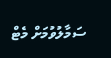ސަމާލުވުމަށް މެޓް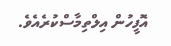އޮފީހުން އިލްތިމާސްކުރެއެވެ.